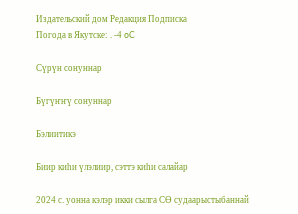Издательский дом Редакция Подписка
Погода в Якутске: . -4 oC

Сүрүн сонуннар

Бүгүҥҥү сонуннар

Бэлиитикэ

Биир киһи үлэлиир, сэттэ киһи салайар

2024 с. уонна кэлэр икки сылга СӨ судаарыстыбаннай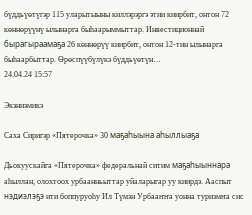бүддьүөтүгэр 115 уларытыыны киллэрэргэ этии киирбит, онтон 72 көннөрүүнү ылынарга быһаарыммыттар. Инвестиционнай бырагыраамаҕа 26 көннөрүү киирбит, онтон 12-тин ылынарга быһаарбыттар. Өрөспүүбүлүкэ бүддьүөтүн…
24.04.24 15:57

Экэниэмикэ

Саха Сиригэр «Пятерочка» 30 маҕаһыына аһыллыаҕа

Дьокуускайга «Пятерочка» федеральнай ситим маҕаһыыннара аһыллан, олохтоох урбаанньыттар уйаларыгар уу киирдэ. Ааспыт нэдиэлэҕэ ити боппуруоһу Ил Түмэн Урбааҥҥа уонна туризмҥа сис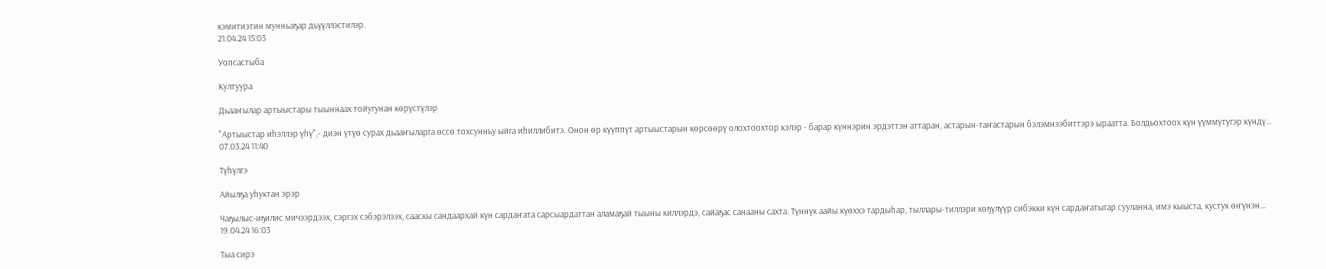кэмитиэтин мунньаҕар дьүүллэстилэр.
21.04.24 15:03

Уопсастыба

Култуура

Дьааҥылар артыыстары тыыннаах тойугунан көрүстүлэр

"Артыыстар иhэллэр үhү",- диэн үтүө сурах дьааҥыларга өссө тохсунньу ыйга иhиллибитэ. Онон өр күүппүт артыыстарын көрсөөрү олохтоохтор кэлэр - барар күннэрин эрдэттэн аттаран, астарын-таҥастарын бэлэмнээбиттэрэ ыраатта. Болдьохтоох күн үүммүтүгэр күндү…
07.03.24 11:40

Түһүлгэ

Айылҕа уһуктан эрэр

Чаҕылыс-иҕилис мичээрдээх, сэргэх сэбэрэлээх, сааскы сандаархай күн сардаҥата сарсыардаттан аламаҕай тыыны киллэрдэ, сайаҕас санааны сахта. Түннүк аайы күөххэ тардыһар, тыллары-тиллэри көҕүлүүр сибэкки күн сардаҥатыгар сууланна, имэ кыыста, кустук өҥүнэн…
19.04.24 16:03

Тыа сирэ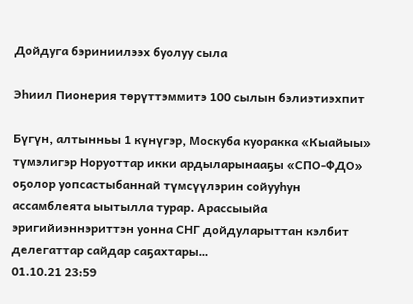Дойдуга бэриниилээх буолуу сыла

Эһиил Пионерия төрүттэммитэ 100 сылын бэлиэтиэхпит

Бүгүн, алтынньы 1 күнүгэр, Москуба куоракка «Кыайыы» түмэлигэр Норуоттар икки ардыларынааҕы «СПО-ФДО» оҕолор уопсастыбаннай түмсүүлэрин сойууһун ассамблеята ыытылла турар. Арассыыйа эригийиэннэриттэн уонна СНГ дойдуларыттан кэлбит делегаттар сайдар саҕахтары…
01.10.21 23:59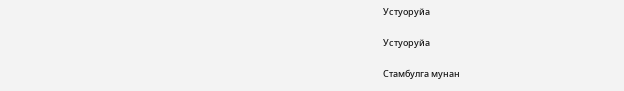Устуоруйа

Устуоруйа

Стамбулга мунан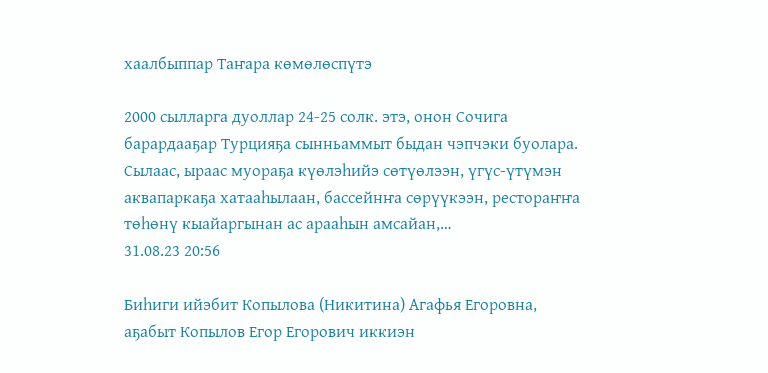хаалбыппар Таҥара көмөлөспүтэ

2000 сылларга дуоллар 24-25 солк. этэ, онон Сочига барардааҕар Турцияҕа сынньаммыт быдан чэпчэки буолара. Сылаас, ыраас муораҕа күөлэһийэ сөтүөлээн, үгүс-үтүмэн аквапаркаҕа хатааһылаан, бассейнҥа сөрүүкээн, рестораҥҥа төһөнү кыайаргынан ас арааһын амсайан,…
31.08.23 20:56

Биһиги ийэбит Копылова (Никитина) Агафья Егоровна, аҕабыт Копылов Егор Егорович иккиэн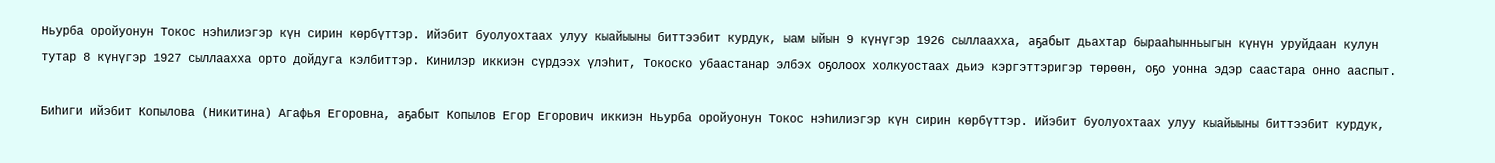Ньурба оройуонун Токос нэһилиэгэр күн сирин көрбүттэр. Ийэбит буолуохтаах улуу кыайыыны биттээбит курдук, ыам ыйын 9 күнүгэр 1926 сыллаахха, аҕабыт дьахтар бырааһынньыгын күнүн уруйдаан кулун тутар 8 күнүгэр 1927 сыллаахха орто дойдуга кэлбиттэр. Кинилэр иккиэн сүрдээх үлэһит, Токоско убаастанар элбэх оҕолоох холкуостаах дьиэ кэргэттэригэр төрөөн, оҕо уонна эдэр саастара онно ааспыт.

Биһиги ийэбит Копылова (Никитина) Агафья Егоровна, аҕабыт Копылов Егор Егорович иккиэн Ньурба оройуонун Токос нэһилиэгэр күн сирин көрбүттэр. Ийэбит буолуохтаах улуу кыайыыны биттээбит курдук,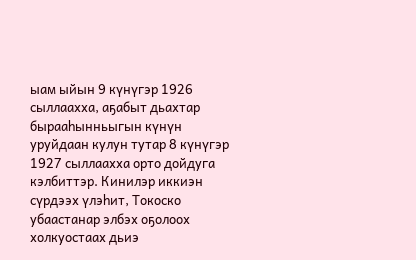ыам ыйын 9 күнүгэр 1926 сыллаахха, аҕабыт дьахтар бырааһынньыгын күнүн уруйдаан кулун тутар 8 күнүгэр 1927 сыллаахха орто дойдуга кэлбиттэр. Кинилэр иккиэн сүрдээх үлэһит, Токоско убаастанар элбэх оҕолоох холкуостаах дьиэ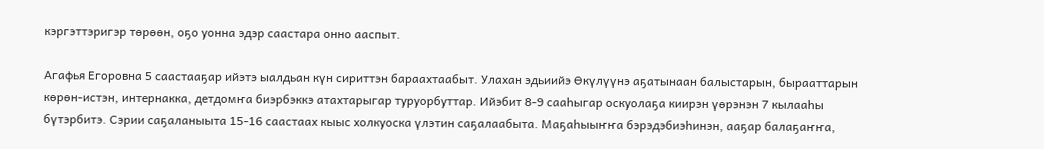кэргэттэригэр төрөөн, оҕо уонна эдэр саастара онно ааспыт.

Агафья Егоровна 5 саастааҕар ийэтэ ыалдьан күн сириттэн бараахтаабыт. Улахан эдьиийэ Өкүлүүнэ аҕатынаан балыстарын, бырааттарын көрөн-истэн, интернакка, детдомҥа биэрбэккэ атахтарыгар туруорбуттар. Ийэбит 8-9 сааһыгар оскуолаҕа киирэн үөрэнэн 7 кылааһы бүтэрбитэ. Сэрии саҕаланыыта 15-16 саастаах кыыс холкуоска үлэтин саҕалаабыта. Маҕаһыыҥҥа бэрэдэбиэһинэн, ааҕар балаҕаҥҥа,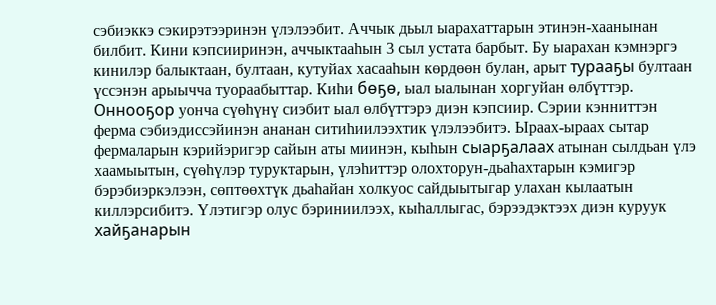сэбиэккэ сэкирэтээринэн үлэлээбит. Аччык дьыл ыарахаттарын этинэн-хаанынан билбит. Кини кэпсииринэн, аччыктааһын 3 сыл устата барбыт. Бу ыарахан кэмнэргэ кинилэр балыктаан, бултаан, кутуйах хасааһын көрдөөн булан, арыт турааҕы бултаан үссэнэн арыычча туораабыттар. Киһи бөҕө, ыал ыалынан хоргуйан өлбүттэр. Оннооҕор уонча сүөһүнү сиэбит ыал өлбүттэрэ диэн кэпсиир. Сэрии кэнниттэн ферма сэбиэдиссэйинэн ананан ситиһиилээхтик үлэлээбитэ. Ыраах-ыраах сытар фермаларын кэрийэригэр сайын аты миинэн, кыһын сыарҕалаах атынан сылдьан үлэ хаамыытын, сүөһүлэр туруктарын, үлэһиттэр олохторун-дьаһахтарын кэмигэр бэрэбиэркэлээн, сөптөөхтүк дьаһайан холкуос сайдыытыгар улахан кылаатын киллэрсибитэ. Үлэтигэр олус бэриниилээх, кыһаллыгас, бэрээдэктээх диэн куруук хайҕанарын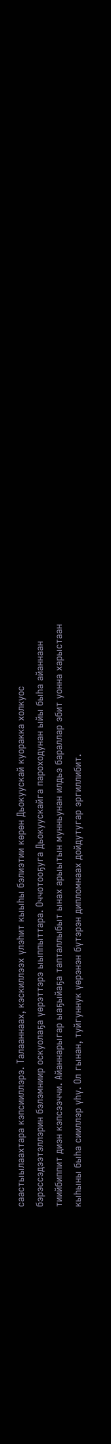саастыылаахтара кэпсииллэрэ. Талааннаах, кэскиллээх үлэһит кыыһы бэлиэтии көрөн Дьокуускай куоракка холкуос бэрэссэдээтэллэрин бэлэмниир оскуолаҕа үөрэттэрэ ыыппыттара. Оччотооҕуга Дьокуускайга пароходунан ыйы быһа айаннаан тиийбиппит диэн кэпсээччи. Айаннарыгар ыаҕыйаҕа тапталлыбыт ынах арыытын мунньунан илдьэ бараллар эбит уонна харыстаан кыһыны быһа сииллэр үһү. Ол гынан, туйгуннук үөрэнэн бүтэрэн дипломнаах дойдутугар эргиллибит.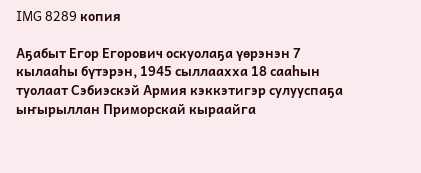IMG 8289 копия

Аҕабыт Егор Егорович оскуолаҕа үөрэнэн 7 кылааһы бүтэрэн, 1945 сыллаахха 18 сааһын туолаат Сэбиэскэй Армия кэккэтигэр сулууспаҕа ыҥырыллан Приморскай кыраайга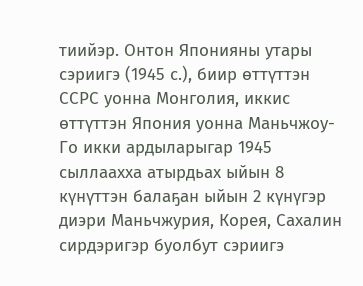тиийэр. Онтон Японияны утары сэриигэ (1945 с.), биир өттүттэн ССРС уонна Монголия, иккис өттүттэн Япония уонна Маньчжоу-Го икки ардыларыгар 1945 сыллаахха атырдьах ыйын 8 күнүттэн балаҕан ыйын 2 күнүгэр  диэри Маньчжурия, Корея, Сахалин сирдэригэр буолбут сэриигэ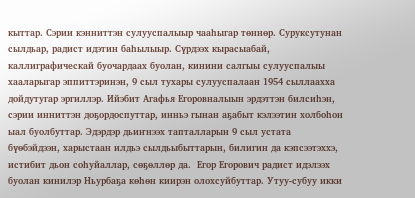кыттар. Сэрии кэнниттэн сулууспалыыр чааһыгар төннөр. Суруксутунан сылдьар, радист идэтин баһылыыр. Сүрдээх кырасыабай, каллиграфическай буочардаах буолан, кинини салгыы сулууспалыы хааларыгар эппиттэринэн, 9 сыл тухары сулууспалаан 1954 сыллаахха дойдутугар эргиллэр. Ийэбит Агафья Егоровналыын эрдэттэн билсиһэн, сэрии инниттэн доҕордоспуттар, инньэ гынан аҕабыт кэлээтин холбоһон ыал буолбуттар. Эдэрдэр дьиҥнээх тапталларын 9 сыл устата бүөбэйдээн, харыстаан илдьэ сылдьыбыттарын, билигин да кэпсээтэххэ, истибит дьон соһуйаллар, сөҕөллөр да.  Егор Егорович радист идэлээх буолан кинилэр Ньурбаҕа көһөн киирэн олохсуйбуттар. Утуу-субуу икки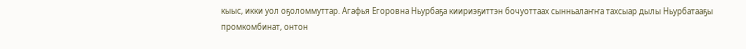кыыс, икки уол оҕоломмуттар. Агафья Егоровна Ньурбаҕа киириэҕиттэн бочуоттаах сынньалаҥҥа тахсыар дылы Ньурбатааҕы промкомбинат, онтон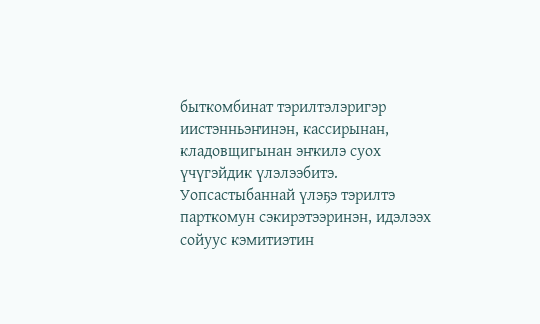быткомбинат тэрилтэлэригэр иистэнньэҥинэн, кассирынан, кладовщигынан эҥкилэ суох үчүгэйдик үлэлээбитэ. Уопсастыбаннай үлэҕэ тэрилтэ парткомун сэкирэтээринэн, идэлээх сойуус кэмитиэтин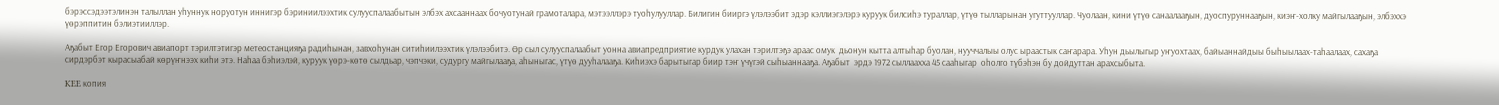бэрэссэдээтэлинэн талыллан уһуннук норуотун иннигэр бэриниилээхтик сулууспалаабытын элбэх ахсааннаах бочуотунай грамоталара, мэтээллэрэ туоһулууллар. Билигин бииргэ үлэлээбит эдэр кэллиэгэлэрэ куруук билсиһэ тураллар, үтүө тылларынан угуттууллар. Чуолаан, кини үтүө санаалааҕын, дуоспуруннааҕын, киэҥ-холку майгылааҕын, элбэххэ үөрэппитин бэлиэтииллэр.

Аҕабыт Егор Егорович авиапорт тэрилтэтигэр метеостанцияҕа радиһынан, завхоһунан ситиһиилээхтик үлэлээбитэ. Өр сыл сулууспалаабыт уонна авиапредприятие курдук улахан тэрилтэҕэ араас омук  дьонун кытта алтыһар буолан, нууччалыы олус ыраастык саҥарара. Уһун дьылыгыр уҥуохтаах, байыаннайдыы быһыылаах-таһаалаах, сахаҕа сирдэрбэт кырасыабай көрүҥнээх киһи этэ. Наһаа бэһиэлэй, куруук үөрэ-көтө сылдьар, чэпчэки, судургу майгылааҕа, аһыныгас, үтүө дууһалааҕа. Киһиэхэ барытыгар биир тэҥ үчүгэй сыһыаннааҕа. Аҕабыт  эрдэ 1972 сыллаахха 45 сааһыгар  оһолго түбэһэн бу дойдуттан арахсыбыта.

KEE копия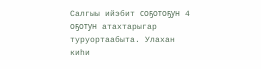Салгыы ийэбит соҕотоҕун 4 оҕотун атахтарыгар туруортаабыта. Улахан киһи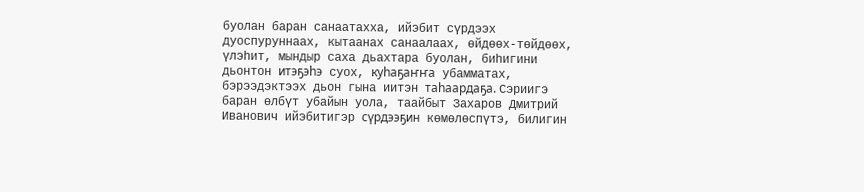буолан баран санаатахха, ийэбит сүрдээх дуоспуруннаах, кытаанах санаалаах, өйдөөх-төйдөөх, үлэһит, мындыр саха дьахтара буолан, биһигини дьонтон итэҕэһэ суох, куһаҕаҥҥа убамматах, бэрээдэктээх дьон гына иитэн таһаардаҕа. Сэриигэ баран өлбүт убайын уола, таайбыт Захаров Дмитрий Иванович ийэбитигэр сүрдээҕин көмөлөспүтэ, билигин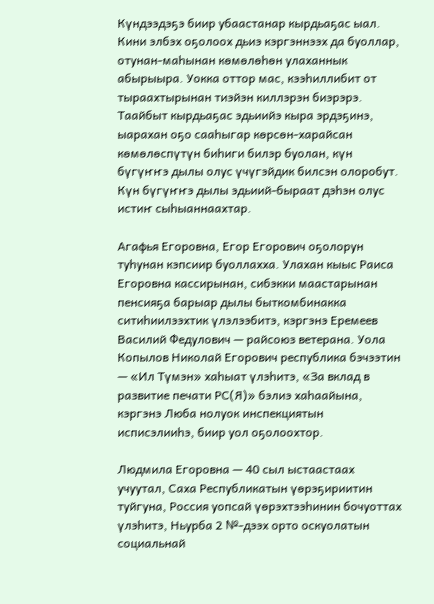Күндээдэҕэ биир убаастанар кырдьаҕас ыал. Кини элбэх оҕолоох дьиэ кэргэннээх да буоллар, отунан-маһынан көмөлөһөн улаханнык абырыыра. Уокка оттор мас, кээһиллибит от тыраахтырынан тиэйэн киллэрэн биэрэрэ. Таайбыт кырдьаҕас эдьиийэ кыра эрдэҕинэ, ыарахан оҕо сааһыгар көрсөн-харайсан көмөлөспүтүн биһиги билэр буолан, күн бүгүҥҥэ дылы олус үчүгэйдик билсэн олоробут. Күн бүгүҥҥэ дылы эдьиий-быраат дэһэн олус истиҥ сыһыаннаахтар.

Агафья Егоровна, Егор Егорович оҕолорун туһунан кэпсиир буоллахха. Улахан кыыс Раиса Егоровна кассирынан, сибэкки маастарынан пенсияҕа барыар дылы быткомбинакка ситиһиилээхтик үлэлээбитэ, кэргэнэ Еремеев Василий Федулович — райсоюз ветерана. Уола Копылов Николай Егорович республика бэчээтин — «Ил Түмэн» хаһыат үлэһитэ, «За вклад в развитие печати РС(Я)» бэлиэ хаһаайына, кэргэнэ Люба нолуок инспекциятын исписэлииһэ, биир уол оҕолоохтор.

Людмила Егоровна — 40 сыл ыстаастаах учуутал, Саха Республикатын үөрэҕириитин туйгуна, Россия уопсай үөрэхтээһинин бочуоттах үлэһитэ, Ньурба 2 №-дээх орто оскуолатын социальнай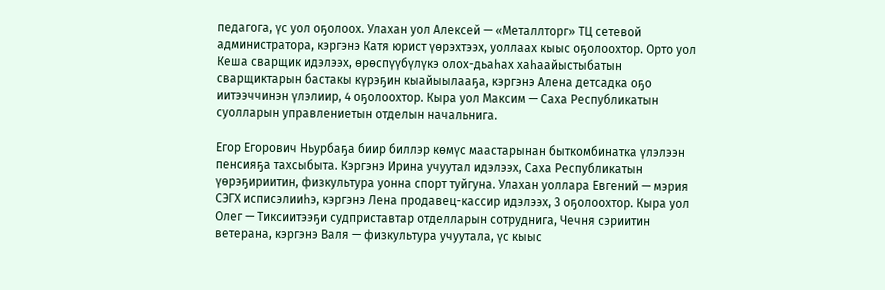педагога, үс уол оҕолоох. Улахан уол Алексей — «Металлторг» ТЦ сетевой администратора, кэргэнэ Катя юрист үөрэхтээх, уоллаах кыыс оҕолоохтор. Орто уол Кеша сварщик идэлээх, өрөспүүбүлүкэ олох-дьаһах хаһаайыстыбатын сварщиктарын бастакы күрэҕин кыайыылааҕа, кэргэнэ Алена детсадка оҕо иитээччинэн үлэлиир, 4 оҕолоохтор. Кыра уол Максим — Саха Республикатын суолларын управлениетын отделын начальнига.

Егор Егорович Ньурбаҕа биир биллэр көмүс маастарынан быткомбинатка үлэлээн пенсияҕа тахсыбыта. Кэргэнэ Ирина учуутал идэлээх, Саха Республикатын үөрэҕириитин, физкультура уонна спорт туйгуна. Улахан уоллара Евгений — мэрия СЭГХ исписэлииһэ, кэргэнэ Лена продавец-кассир идэлээх, 3 оҕолоохтор. Кыра уол Олег — Тиксиитээҕи судприставтар отделларын сотруднига, Чечня сэриитин ветерана, кэргэнэ Валя — физкультура учуутала, үс кыыс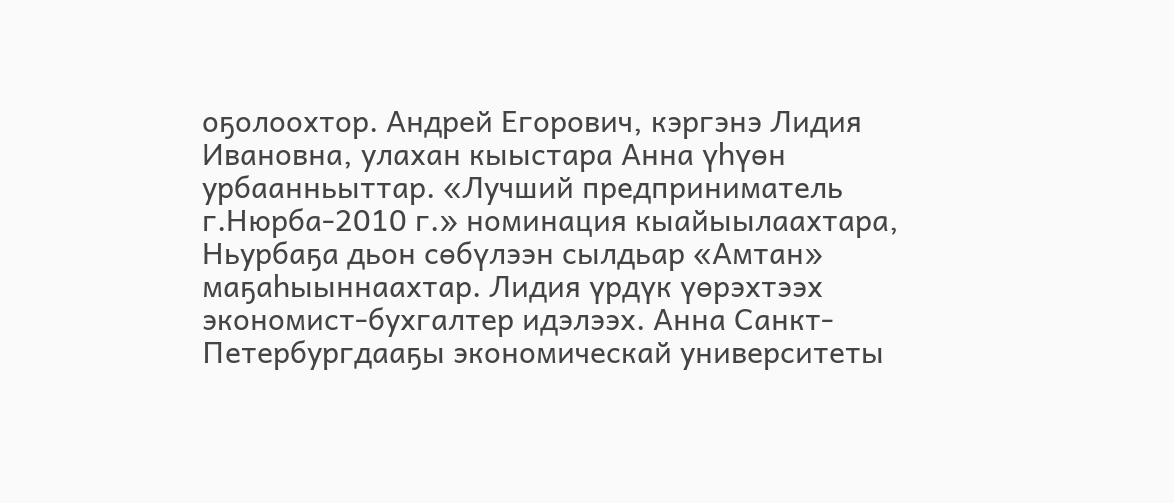оҕолоохтор. Андрей Егорович, кэргэнэ Лидия Ивановна, улахан кыыстара Анна үһүөн урбаанньыттар. «Лучший предприниматель г.Нюрба-2010 г.» номинация кыайыылаахтара, Ньурбаҕа дьон сөбүлээн сылдьар «Амтан» маҕаһыыннаахтар. Лидия үрдүк үөрэхтээх экономист-бухгалтер идэлээх. Анна Санкт-Петербургдааҕы экономическай университеты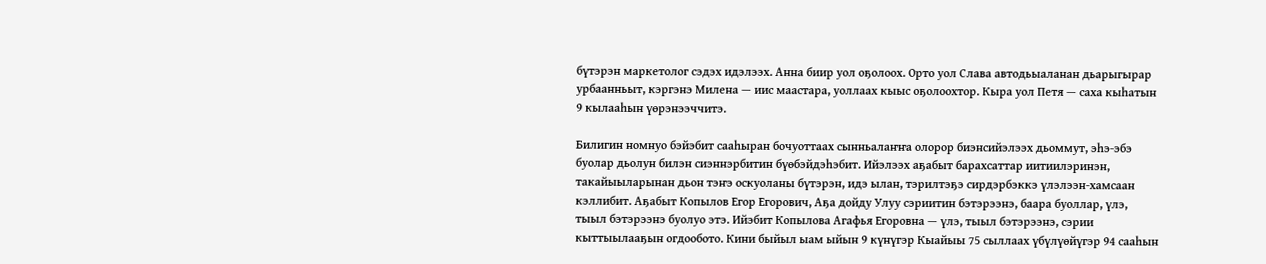бүтэрэн маркетолог сэдэх идэлээх. Анна биир уол оҕолоох. Орто уол Слава автодьыаланан дьарыгырар урбаанньыт, кэргэнэ Милена — иис маастара, уоллаах кыыс оҕолоохтор. Кыра уол Петя — саха кыһатын 9 кылааһын үөрэнээччитэ.

Билигин номнуо бэйэбит сааһыран бочуоттаах сынньалаҥҥа олорор биэнсийэлээх дьоммут, эһэ-эбэ буолар дьолун билэн сиэннэрбитин бүөбэйдэһэбит. Ийэлээх аҕабыт барахсаттар иитиилэринэн, такайыыларынан дьон тэҥэ оскуоланы бүтэрэн, идэ ылан, тэрилтэҕэ сирдэрбэккэ үлэлээн-хамсаан кэллибит. Аҕабыт Копылов Егор Егорович, Аҕа дойду Улуу сэриитин бэтэрээнэ, баара буоллар, үлэ, тыыл бэтэрээнэ буолуо этэ. Ийэбит Копылова Агафья Егоровна — үлэ, тыыл бэтэрээнэ, сэрии кыттыылааҕын огдообото. Кини быйыл ыам ыйын 9 күнүгэр Кыайыы 75 сыллаах үбүлүөйүгэр 94 сааһын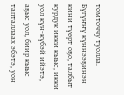томточчу туолла. Бүгүҥҥү күннээҕинэн кини түөрт оҕо, талбыт курдук икки кыыс, икки уол күн-күбэй ийэтэ, аҕыс уол, биир кыыс тапталлаах эбэтэ, уон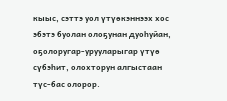кыыс, сэттэ уол үтүөкэннээх хос эбэтэ буолан олоҕунан дуоһуйан, оҕолоругар-урууларыгар үтүө сүбэһит, олохторун алгыстаан түс-бас олорор.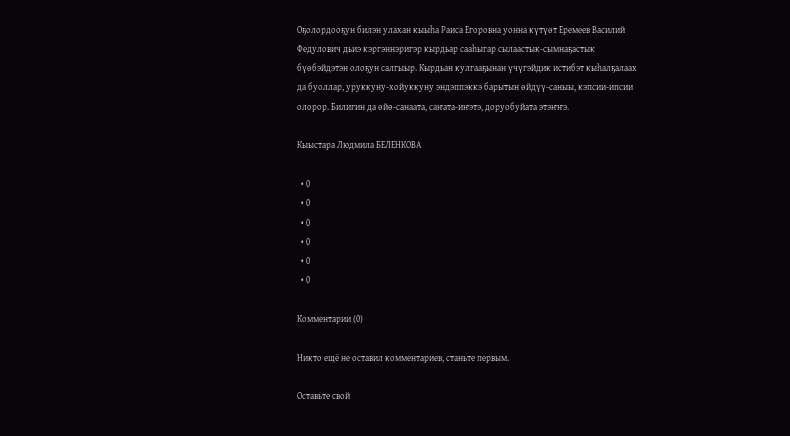Оҕолордооҕун билэн улахан кыыһа Раиса Егоровна уонна күтүөт Еремеев Василий Федулович дьиэ кэргэннэригэр кырдьар сааһыгар сылаастык-сымнаҕастык бүөбэйдэтэн олоҕун салгыыр. Кырдьан кулгааҕынан үчүгэйдик истибэт кыһалҕалаах да буоллар, уруккуну-хойуккуну эндэппэккэ барытын өйдүү-саныы, кэпсии-ипсии олорор. Билигин да өйө-санаата, саҥата-иҥэтэ, доруобуйата этэҥҥэ.

Кыыстара Людмила БЕЛЕНКОВА

  • 0
  • 0
  • 0
  • 0
  • 0
  • 0

Комментарии (0)

Никто ещё не оставил комментариев, станьте первым.

Оставьте свой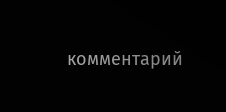комментарий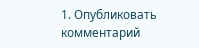1. Опубликовать комментарий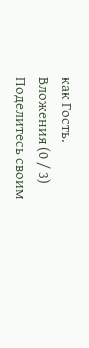как Гость.
Вложения (0 / 3)
Поделитесь своим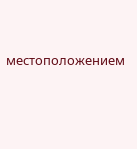местоположением